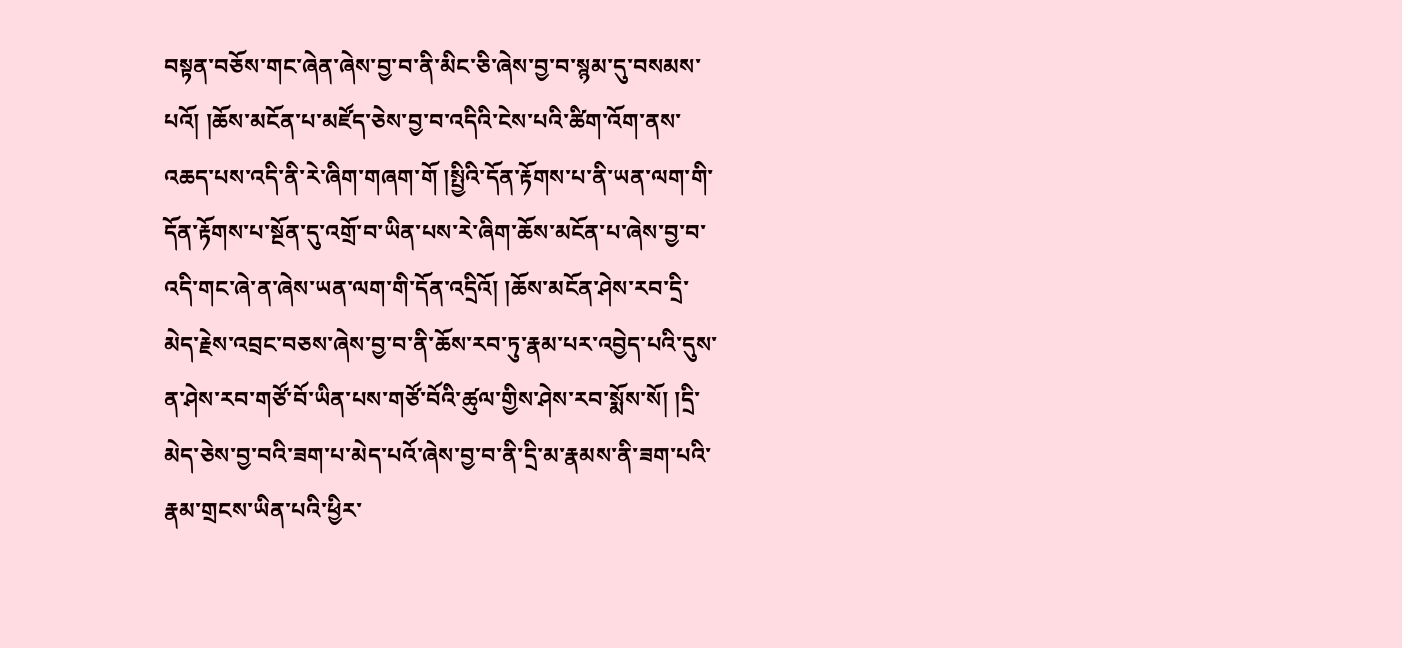བསྟན་བཅོས་གང་ཞེན་ཞེས་བྱ་བ་ནི་མིང་ཅི་ཞེས་བྱ་བ་སྙམ་དུ་བསམས་པའོ། །ཆོས་མངོན་པ་མཛོད་ཅེས་བྱ་བ་འདིའི་ངེས་པའི་ཚིག་འོག་ནས་འཆད་པས་འདི་ནི་རེ་ཞིག་གཞག་གོ །སྤྱིའི་དོན་རྟོགས་པ་ནི་ཡན་ལག་གི་དོན་རྟོགས་པ་སྔོན་དུ་འགྲོ་བ་ཡིན་པས་རེ་ཞིག་ཆོས་མངོན་པ་ཞེས་བྱ་བ་འདི་གང་ཞེ་ན་ཞེས་ཡན་ལག་གི་དོན་འདྲིའོ། །ཆོས་མངོན་ཤེས་རབ་དྲི་མེད་རྗེས་འབྲང་བཅས་ཞེས་བྱ་བ་ནི་ཆོས་རབ་ཏུ་རྣམ་པར་འབྱེད་པའི་དུས་ན་ཤེས་རབ་གཙོ་བོ་ཡིན་པས་གཙོ་བོའི་ཚུལ་གྱིས་ཤེས་རབ་སྨོས་སོ། །དྲི་མེད་ཅེས་བྱ་བའི་ཟག་པ་མེད་པའོ་ཞེས་བྱ་བ་ནི་དྲི་མ་རྣམས་ནི་ཟག་པའི་རྣམ་གྲངས་ཡིན་པའི་ཕྱིར་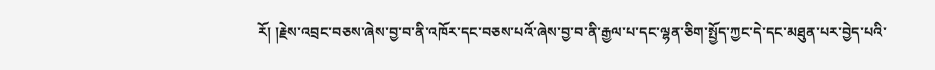རོ། །རྗེས་འབྲང་བཅས་ཞེས་བྱ་བ་ནི་འཁོར་དང་བཅས་པའོ་ཞེས་བྱ་བ་ནི་རྒྱལ་པ་དང་ལྷན་ཅིག་སྤྱོད་ཀྱང་དེ་དང་མཐུན་པར་བྱེད་པའི་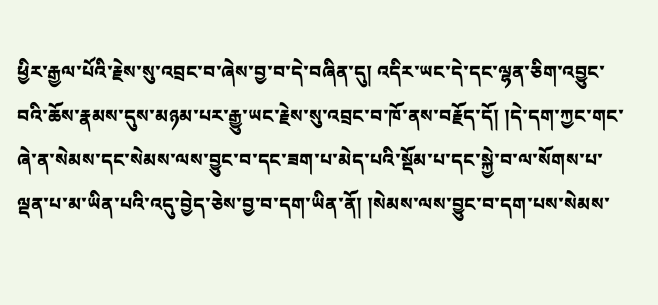ཕྱིར་རྒྱལ་པོའི་རྗེས་སུ་འབྲང་བ་ཞེས་བྱ་བ་དེ་བཞིན་དུ། འདིར་ཡང་དེ་དང་ལྷན་ཅིག་འབྱུང་བའི་ཆོས་རྣམས་དུས་མཉམ་པར་རྒྱུ་ཡང་རྗེས་སུ་འབྲང་བ་ཁོ་ནས་བརྗོད་དོ། །དེ་དག་ཀྱང་གང་ཞེ་ན་སེམས་དང་སེམས་ལས་བྱུང་བ་དང་ཟག་པ་མེད་པའི་སྡོམ་པ་དང་སྐྱེ་བ་ལ་སོགས་པ་ལྡན་པ་མ་ཡིན་པའི་འདུ་བྱེད་ཅེས་བྱ་བ་དག་ཡིན་ནོ། །སེམས་ལས་བྱུང་བ་དག་པས་སེམས་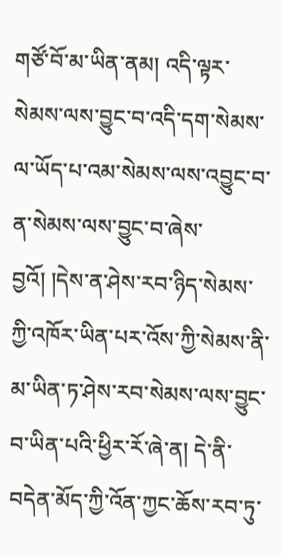གཙོ་བོ་མ་ཡིན་ནམ། འདི་ལྟར་སེམས་ལས་བྱུང་བ་འདི་དག་སེམས་ལ་ཡོད་པ་འམ་སེམས་ལས་འབྱུང་བ་ན་སེམས་ལས་བྱུང་བ་ཞེས་བྱའོ། །དེས་ན་ཤེས་རབ་ཉིད་སེམས་ཀྱི་འཁོར་ཡིན་པར་འོས་ཀྱི་སེམས་ནི་མ་ཡིན་ཏ་ཤེས་རབ་སེམས་ལས་བྱུང་བ་ཡིན་པའི་ཕྱིར་རོ་ཞེ་ན། དེ་ནི་བདེན་མོད་ཀྱི་འོན་ཀྱང་ཆོས་རབ་ཏུ་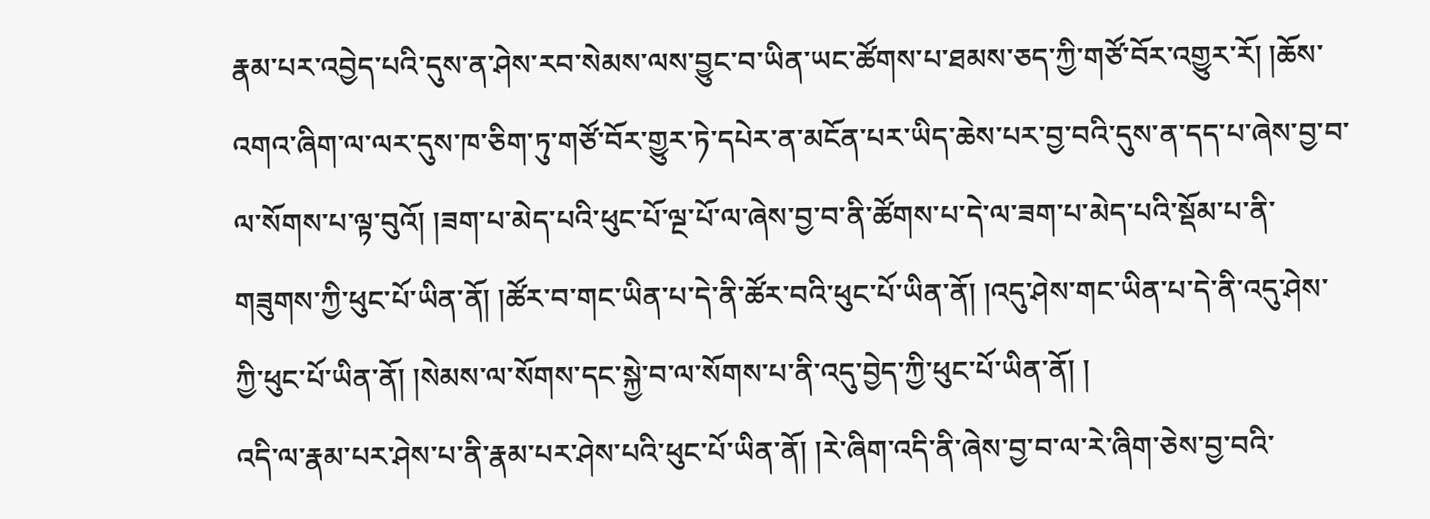རྣམ་པར་འབྱེད་པའི་དུས་ན་ཤེས་རབ་སེམས་ལས་བྱུང་བ་ཡིན་ཡང་ཚོགས་པ་ཐམས་ཅད་ཀྱི་གཙོ་བོར་འགྱུར་རོ། །ཆོས་འགའ་ཞིག་ལ་ལར་དུས་ཁ་ཅིག་ཏུ་གཙོ་བོར་གྱུར་ཏེ་དཔེར་ན་མངོན་པར་ཡིད་ཆེས་པར་བྱ་བའི་དུས་ན་དད་པ་ཞེས་བྱ་བ་ལ་སོགས་པ་ལྟ་བུའོ། །ཟག་པ་མེད་པའི་ཕུང་པོ་ལྔ་པོ་ལ་ཞེས་བྱ་བ་ནི་ཚོགས་པ་དེ་ལ་ཟག་པ་མེད་པའི་སྡོམ་པ་ནི་གཟུགས་ཀྱི་ཕུང་པོ་ཡིན་ནོ། །ཚོར་བ་གང་ཡིན་པ་དེ་ནི་ཚོར་བའི་ཕུང་པོ་ཡིན་ནོ། །འདུ་ཤེས་གང་ཡིན་པ་དེ་ནི་འདུ་ཤེས་ཀྱི་ཕུང་པོ་ཡིན་ནོ། །སེམས་ལ་སོགས་དང་སྐྱེ་བ་ལ་སོགས་པ་ནི་འདུ་བྱེད་ཀྱི་ཕུང་པོ་ཡིན་ནོ། །
འདི་ལ་རྣམ་པར་ཤེས་པ་ནི་རྣམ་པར་ཤེས་པའི་ཕུང་པོ་ཡིན་ནོ། །རེ་ཞིག་འདི་ནི་ཞེས་བྱ་བ་ལ་རེ་ཞིག་ཅེས་བྱ་བའི་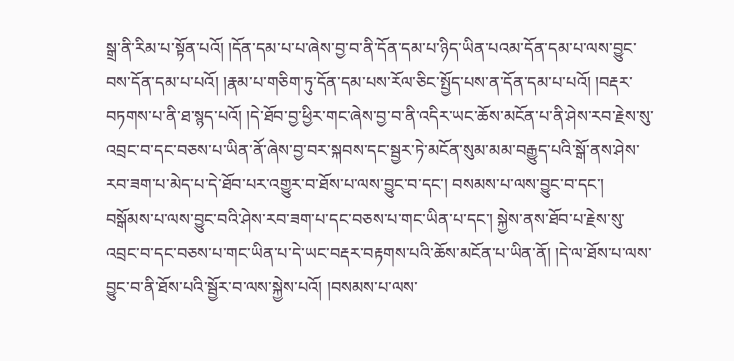སྒྲ་ནི་རིམ་པ་སྟོན་པའོ། །དོན་དམ་པ་པ་ཞེས་བྱ་བ་ནི་དོན་དམ་པ་ཉིད་ཡིན་པའམ་དོན་དམ་པ་ལས་བྱུང་བས་དོན་དམ་པ་པའོ། །རྣམ་པ་གཅིག་ཏུ་དོན་དམ་པས་རོལ་ཅིང་སྤྱོད་པས་ན་དོན་དམ་པ་པའོ། །བརྡར་བཏགས་པ་ནི་ཐ་སྙད་པའོ། །དེ་ཐོབ་བྱ་ཕྱིར་གང་ཞེས་བྱ་བ་ནི་འདིར་ཡང་ཆོས་མངོན་པ་ནི་ཤེས་རབ་རྗེས་སུ་འབྲང་བ་དང་བཅས་པ་ཡིན་ནོ་ཞེས་བྱ་བར་སྐབས་དང་སྦྱར་ཏེ་མངོན་སུམ་མམ་བརྒྱུད་པའི་སྒོ་ནས་ཤེས་རབ་ཟག་པ་མེད་པ་དེ་ཐོབ་པར་འགྱུར་བ་ཐོས་པ་ལས་བྱུང་བ་དང་། བསམས་པ་ལས་བྱུང་བ་དང་། བསྒོམས་པ་ལས་བྱུང་བའི་ཤེས་རབ་ཟག་པ་དང་བཅས་པ་གང་ཡིན་པ་དང་། སྐྱེས་ནས་ཐོབ་པ་རྗེས་སུ་འབྲང་བ་དང་བཅས་པ་གང་ཡིན་པ་དེ་ཡང་བརྡར་བརྟགས་པའི་ཆོས་མངོན་པ་ཡིན་ནོ། །དེ་ལ་ཐོས་པ་ལས་བྱུང་བ་ནི་ཐོས་པའི་སྦྱོར་བ་ལས་སྐྱེས་པའོ། །བསམས་པ་ལས་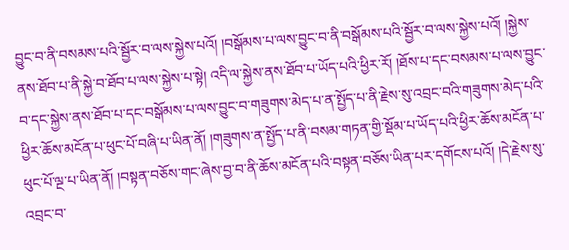བྱུང་བ་ནི་བསམས་པའི་སྦྱོར་བ་ལས་སྐྱེས་པའོ། །བསྒོམས་པ་ལས་བྱུང་བ་ནི་བསྒོམས་པའི་སྦྱོར་བ་ལས་སྐྱེས་པའོ། །སྐྱེས་ནས་ཐོབ་པ་ནི་སྐྱེ་བ་ཐོབ་པ་ལས་སྐྱེས་པ་སྟེ། འདི་ལ་སྐྱེས་ནས་ཐོབ་པ་ཡོད་པའི་ཕྱིར་རོ། །ཐོས་པ་དང་བསམས་པ་ལས་བྱུང་བ་དང་སྐྱེས་ནས་ཐོབ་པ་དང་བསྒོམས་པ་ལས་བྱུང་བ་གཟུགས་མེད་པ་ན་སྤྱོད་པ་ནི་རྗེས་སུ་འབྲང་བའི་གཟུགས་མེད་པའི་ཕྱིར་ཆོས་མངོན་པ་ཕུང་པོ་བཞི་པ་ཡིན་ནོ། །གཟུགས་ན་སྤྱོད་པ་ནི་བསམ་གཏན་གྱི་སྡོམ་པ་ཡོད་པའི་ཕྱིར་ཆོས་མངོན་པ་ཕུང་པོ་ལྔ་པ་ཡིན་ནོ། །བསྟན་བཅོས་གང་ཞེས་བྱ་བ་ནི་ཆོས་མངོན་པའི་བསྟན་བཅོས་ཡིན་པར་དགོངས་པའོ། །དེ་རྗེས་སུ་འབྲང་བ་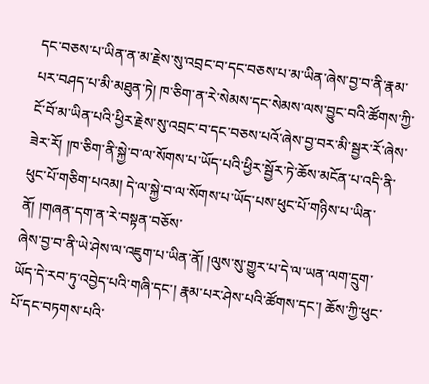དང་བཅས་པ་ཡིན་ན་མ་རྗེས་སུ་འབྲང་བ་དང་བཅས་པ་མ་ཡིན་ཞེས་བྱ་བ་ནི་རྣམ་པར་བཤད་པ་མི་མཐུན་ཏེ། ཁ་ཅིག་ན་རེ་སེམས་དང་སེམས་ལས་བྱུང་བའི་ཚོགས་ཀྱི་ངོ་བོ་མ་ཡིན་པའི་ཕྱིར་རྗེས་སུ་འབྲང་བ་དང་བཅས་པའོ་ཞེས་བྱ་བར་མི་སྦྱར་རོ་ཞེས་ཟེར་རོ། །ཁ་ཅིག་ནི་སྐྱེ་བ་ལ་སོགས་པ་ཡོད་པའི་ཕྱིར་སྦྱོར་ཏེ་ཆོས་མངོན་པ་འདི་ནི་ཕུང་པོ་གཅིག་པའམ། དེ་ལ་སྐྱེ་བ་ལ་སོགས་པ་ཡོད་པས་ཕུང་པོ་གཉིས་པ་ཡིན་ནོ། །གཞན་དག་ན་རེ་བསྟན་བཅོས་
ཞེས་བྱ་བ་ནི་ཡེ་ཤེས་ལ་འཇུག་པ་ཡིན་ནོ། །ལུས་སུ་གྱུར་པ་དེ་ལ་ཡན་ལག་དྲུག་ཡོད་དེ་རབ་ཏུ་འབྱེད་པའི་གཞི་དང་། རྣམ་པར་ཤེས་པའི་ཚོགས་དང་། ཆོས་ཀྱི་ཕུང་པོ་དང་བཏགས་པའི་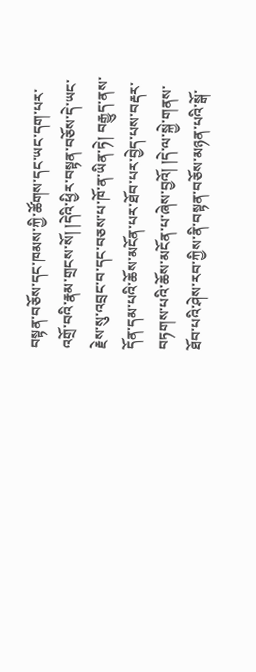བསྟན་བཅོས་དང་ཁམས་ཀྱི་ཚོགས་དང་ཡང་དག་པར་འགྲོ་བའི་རྣམ་གྲངས་སོ། །དེའི་ཕྱིར་བསྟན་བཅོས་དེ་ཡང་རྗེས་སུ་འབྲང་བ་དང་བཅས་པ་ཁོ་ན་ཡིན་ཏེ། བརྒྱུད་ནས་དོན་དམ་པའི་ཆོས་མངོན་པར་ཐོབ་པར་བྱེད་པས་བརྡར་བཏགས་པའི་ཆོས་མངོན་པ་ཞེས་བྱའོ། །དེ་ལ་སྐྱེ་གནས་ཐོབ་པའི་ཤེས་རབ་ཀྱིས་ནི་བསྟན་བཅོས་མཉན་པའི་སྒོ་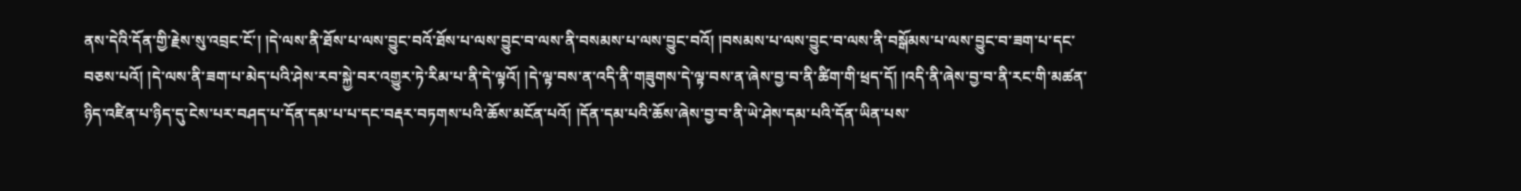ནས་དེའི་དོན་གྱི་རྗེས་སུ་འབྲང་ངོ་། །དེ་ལས་ནི་ཐོས་པ་ལས་བྱུང་བའོ་ཐོས་པ་ལས་བྱུང་བ་ལས་ནི་བསམས་པ་ལས་བྱུང་བའོ། །བསམས་པ་ལས་བྱུང་བ་ལས་ནི་བསྒོམས་པ་ལས་བྱུང་བ་ཟག་པ་དང་བཅས་པའོ། །དེ་ལས་ནི་ཟག་པ་མེད་པའི་ཤེས་རབ་སྐྱེ་བར་འགྱུར་ཏེ་རིམ་པ་ནི་དེ་ལྟའོ། །དེ་ལྟ་བས་ན་འདི་ནི་གཟུགས་དེ་ལྟ་བས་ན་ཞེས་བྱ་བ་ནི་ཚིག་གི་ཕྲད་དོ། །འདི་ནི་ཞེས་བྱ་བ་ནི་རང་གི་མཚན་ཉིད་འཛིན་པ་ཉིད་དུ་ངེས་པར་བཤད་པ་དོན་དམ་པ་པ་དང་བརྡར་བཏགས་པའི་ཆོས་མངོན་པའོ། །དོན་དམ་པའི་ཆོས་ཞེས་བྱ་བ་ནི་ཡེ་ཤེས་དམ་པའི་དོན་ཡིན་པས་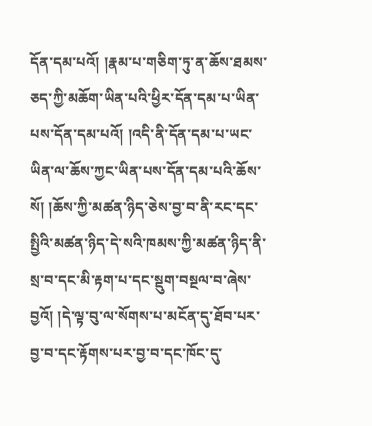དོན་དམ་པའོ། །རྣམ་པ་གཅིག་ཏུ་ན་ཆོས་ཐམས་ཅད་ཀྱི་མཆོག་ཡིན་པའི་ཕྱིར་དོན་དམ་པ་ཡིན་པས་དོན་དམ་པའོ། །འདི་ནི་དོན་དམ་པ་ཡང་ཡིན་ལ་ཆོས་ཀྱང་ཡིན་པས་དོན་དམ་པའི་ཆོས་སོ། །ཆོས་ཀྱི་མཚན་ཉིད་ཅེས་བྱ་བ་ནི་རང་དང་སྤྱིའི་མཚན་ཉིད་དེ་སའི་ཁམས་ཀྱི་མཚན་ཉིད་ནི་སྲ་བ་དང་མི་རྟག་པ་དང་སྡུག་བསྔལ་བ་ཞེས་བྱའོ། །དེ་ལྟ་བུ་ལ་སོགས་པ་མངོན་དུ་ཐོབ་པར་བྱ་བ་དང་རྟོགས་པར་བྱ་བ་དང་ཁོང་དུ་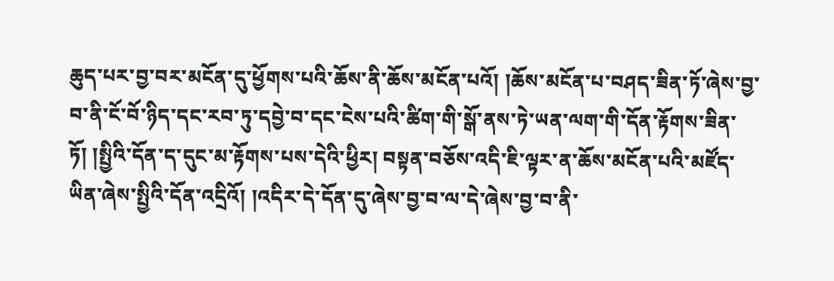ཆུད་པར་བྱ་བར་མངོན་དུ་ཕྱོགས་པའི་ཆོས་ནི་ཆོས་མངོན་པའོ། །ཆོས་མངོན་པ་བཤད་ཟིན་ཏོ་ཞེས་བྱ་བ་ནི་ངོ་བོ་ཉིད་དང་རབ་ཏུ་དབྱེ་བ་དང་ངེས་པའི་ཚིག་གི་སྒོ་ནས་ཏེ་ཡན་ལག་གི་དོན་རྟོགས་ཟིན་ཏོ། །སྤྱིའི་དོན་ད་དུང་མ་རྟོགས་པས་དེའི་ཕྱིར། བསྟན་བཅོས་འདི་ཇི་ལྟར་ན་ཆོས་མངོན་པའི་མཛོད་ཡིན་ཞེས་སྤྱིའི་དོན་འདྲིའོ། །འདིར་དེ་དོན་དུ་ཞེས་བྱ་བ་ལ་དེ་ཞེས་བྱ་བ་ནི་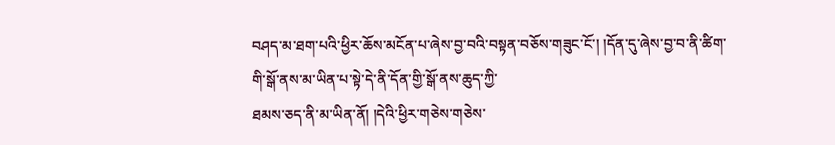བཤད་མ་ཐག་པའི་ཕྱིར་ཆོས་མངོན་པ་ཞེས་བྱ་བའི་བསྟན་བཅོས་གཟུང་ངོ་། །དོན་དུ་ཞེས་བྱ་བ་ནི་ཚིག་གི་སྒོ་ནས་མ་ཡིན་པ་སྟེ་དེ་ནི་དོན་གྱི་སྒོ་ནས་ཆུད་ཀྱི་
ཐམས་ཅད་ནི་མ་ཡིན་ནོ། །དེའི་ཕྱིར་གཅེས་གཅེས་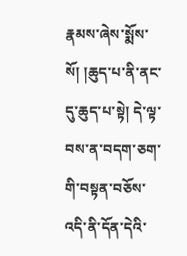རྣམས་ཞེས་སྨོས་སོ། །ཆུད་པ་ནི་ནང་དུ་ཆུད་པ་སྟེ། དེ་ལྟ་བས་ན་བདག་ཅག་གི་བསྟན་བཅོས་འདི་ནི་དོན་དེའི་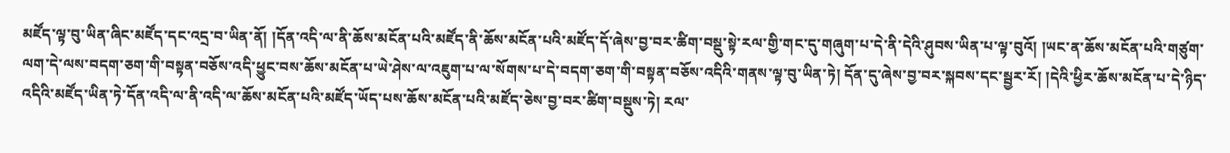མཛོད་ལྟ་བུ་ཡིན་ཞིང་མཛོད་དང་འདྲ་བ་ཡིན་ནོ། །དོན་འདི་ལ་ནི་ཆོས་མངོན་པའི་མཛོད་ནི་ཆོས་མངོན་པའི་མཛོད་དོ་ཞེས་བྱ་བར་ཚིག་བསྡུ་སྟེ་རལ་གྱི་གང་དུ་གཞུག་པ་དེ་ནི་དེའི་ཤུབས་ཡིན་པ་ལྟ་བུའོ། །ཡང་ན་ཆོས་མངོན་པའི་གཙུག་ལག་དེ་ལས་བདག་ཅག་གི་བསྟན་བཅོས་འདི་ཕྱུང་བས་ཆོས་མངོན་པ་ཡེ་ཤེས་ལ་འཇུག་པ་ལ་སོགས་པ་དེ་བདག་ཅག་གི་བསྟན་བཅོས་འདིའི་གནས་ལྟ་བུ་ཡིན་ཏེ། དོན་དུ་ཞེས་བྱ་བར་སྐབས་དང་སྦྱར་རོ། །དེའི་ཕྱིར་ཆོས་མངོན་པ་དེ་ཉིད་འདིའི་མཛོད་ཡིན་ཏེ་དོན་འདི་ལ་ནི་འདི་ལ་ཆོས་མངོན་པའི་མཛོད་ཡོད་པས་ཆོས་མངོན་པའི་མཛོད་ཅེས་བྱ་བར་ཚིག་བསྡུས་ཏེ། རལ་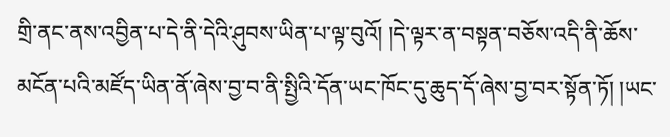གྲི་ནང་ནས་འབྱིན་པ་དེ་ནི་དེའི་ཤུབས་ཡིན་པ་ལྟ་བུའོ། །དེ་ལྟར་ན་བསྟན་བཅོས་འདི་ནི་ཆོས་མངོན་པའི་མཛོད་ཡིན་ནོ་ཞེས་བྱ་བ་ནི་སྤྱིའི་དོན་ཡང་ཁོང་དུ་ཆུད་དོ་ཞེས་བྱ་བར་སྟོན་ཏོ། །ཡང་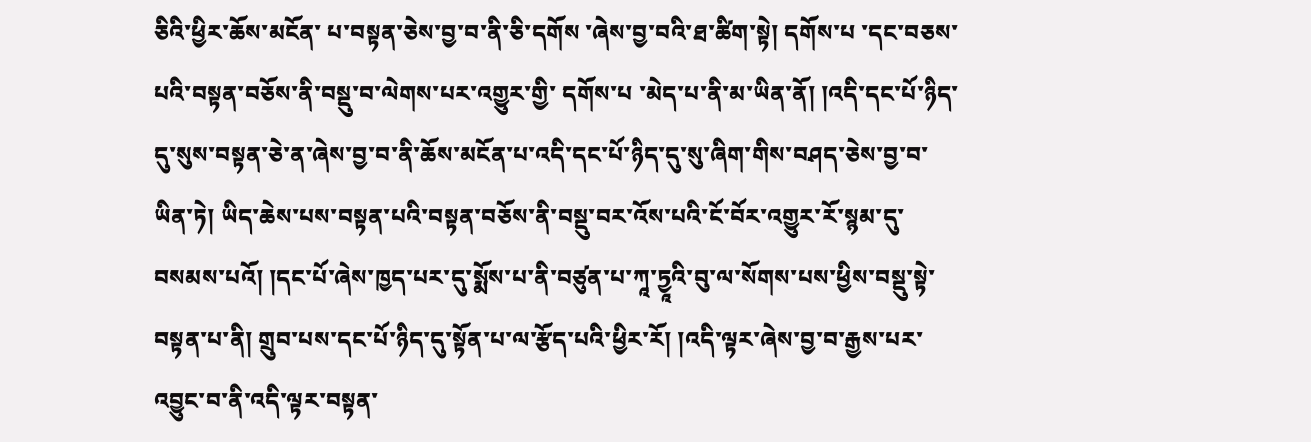ཅིའི་ཕྱིར་ཆོས་མངོན་ པ་བསྟན་ཅེས་བྱ་བ་ནི་ཅི་དགོས ་ཞེས་བྱ་བའི་ཐ་ཚིག་སྟེ། དགོས་པ ་དང་བཅས་པའི་བསྟན་བཅོས་ནི་བསྡུ་བ་ལེགས་པར་འགྱུར་གྱི་ དགོས་པ ་མེད་པ་ནི་མ་ཡིན་ནོ། །འདི་དང་པོ་ཉིད་དུ་སུས་བསྟན་ཅེ་ན་ཞེས་བྱ་བ་ནི་ཆོས་མངོན་པ་འདི་དང་པོ་ཉིད་དུ་སུ་ཞིག་གིས་བཤད་ཅེས་བྱ་བ་ཡིན་ཏེ། ཡིད་ཆེས་པས་བསྟན་པའི་བསྟན་བཅོས་ནི་བསྡུ་བར་འོས་པའི་ངོ་བོར་འགྱུར་རོ་སྙམ་དུ་བསམས་པའོ། །དང་པོ་ཞེས་ཁྱད་པར་དུ་སྨོས་པ་ནི་བཙུན་པ་ཀཱ་ཏྱཱའི་བུ་ལ་སོགས་པས་ཕྱིས་བསྡུ་སྟེ་བསྟན་པ་ནི། གྲུབ་པས་དང་པོ་ཉིད་དུ་སྟོན་པ་ལ་རྩོད་པའི་ཕྱིར་རོ། །འདི་ལྟར་ཞེས་བྱ་བ་རྒྱས་པར་འབྱུང་བ་ནི་འདི་ལྟར་བསྟན་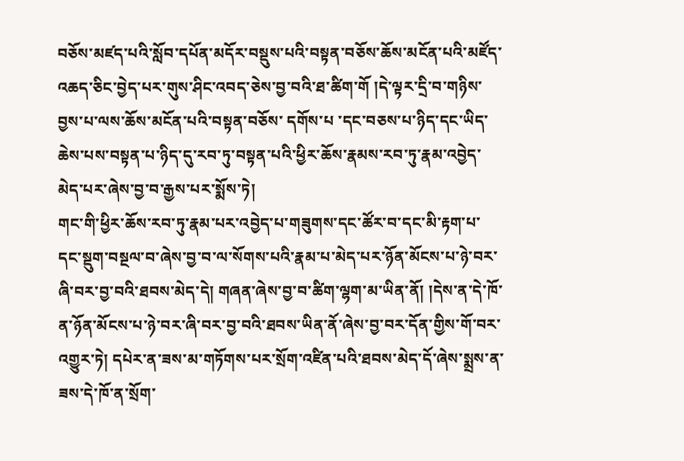བཅོས་མཛད་པའི་སློབ་དཔོན་མདོར་བསྡུས་པའི་བསྟན་བཅོས་ཆོས་མངོན་པའི་མཛོད་འཆད་ཅིང་བྱེད་པར་གུས་ཤིང་འབད་ཅེས་བྱ་བའི་ཐ་ཚིག་གོ །དེ་ལྟར་དྲི་བ་གཉིས་བྱས་པ་ལས་ཆོས་མངོན་པའི་བསྟན་བཅོས་ དགོས་པ ་དང་བཅས་པ་ཉིད་དང་ཡིད་ཆེས་པས་བསྟན་པ་ཉིད་དུ་རབ་ཏུ་བསྟན་པའི་ཕྱིར་ཆོས་རྣམས་རབ་ཏུ་རྣམ་འབྱེད་མེད་པར་ཞེས་བྱ་བ་རྒྱས་པར་སྨོས་ཏེ།
གང་གི་ཕྱིར་ཆོས་རབ་ཏུ་རྣམ་པར་འབྱེད་པ་གཟུགས་དང་ཚོར་བ་དང་མི་རྟག་པ་དང་སྡུག་བསྔལ་བ་ཞེས་བྱ་བ་ལ་སོགས་པའི་རྣམ་པ་མེད་པར་ཉོན་མོངས་པ་ཉེ་བར་ཞི་བར་བྱ་བའི་ཐབས་མེད་དེ། གཞན་ཞེས་བྱ་བ་ཚིག་ལྷག་མ་ཡིན་ནོ། །དེས་ན་དེ་ཁོ་ན་ཉོན་མོངས་པ་ཉེ་བར་ཞི་བར་བྱ་བའི་ཐབས་ཡིན་ནོ་ཞེས་བྱ་བར་དོན་གྱིས་གོ་བར་འགྱུར་ཏེ། དཔེར་ན་ཟས་མ་གཏོགས་པར་སྲོག་འཛིན་པའི་ཐབས་མེད་དོ་ཞེས་སྨྲས་ན་ཟས་དེ་ཁོ་ན་སྲོག་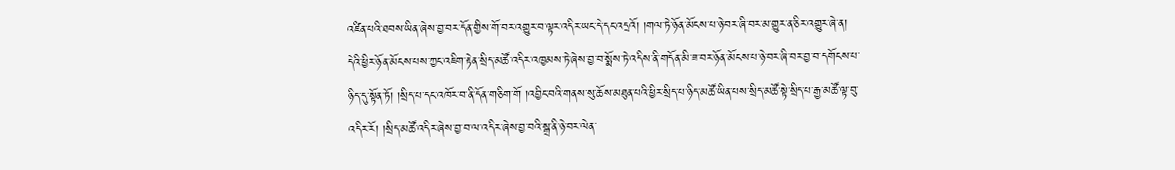འཛིན་པའི་ཐབས་ཡིན་ཞེས་བྱ་བར་དོན་གྱིས་གོ་བར་འགྱུར་བ་ལྟར་འདིར་ཡང་དེ་དང་འདྲའོ། །གལ་ཏེ་ཉོན་མོངས་པ་ཉེ་བར་ཞི་བར་མ་གྱུར་ན་ཅིར་འགྱུར་ཞེ་ན། དེའི་ཕྱིར་ཉོན་མོངས་པས་ཀྱང་འཇིག་རྟེན་སྲིད་མཚོ་འདིར་འཁྱམས་ཏེ་ཞེས་བྱ་བ་སྨོས་ཏེ་འདིས་ནི་གདོན་མི་ཟ་བར་ཉོན་མོངས་པ་ཉེ་བར་ཞི་བར་བྱ་བ་དགོངས་པ་ཉིད་དུ་སྟོན་ཏོ། །སྲིད་པ་དང་འཁོར་བ་ནི་དོན་གཅིག་གོ །འབྱིང་བའི་གནས་སུ་ཆོས་མཐུན་པའི་ཕྱིར་སྲིད་པ་ཉིད་མཚོ་ཡིན་པས་སྲིད་མཚོ་སྟེ་སྲིད་པ་རྒྱ་མཚོ་ལྟ་བུ་འདིར་རོ། །སྲིད་མཚོ་འདིར་ཞེས་བྱ་བ་ལ་འདིར་ཞེས་བྱ་བའི་སྒྲ་ནི་ཉེ་བར་ལེན་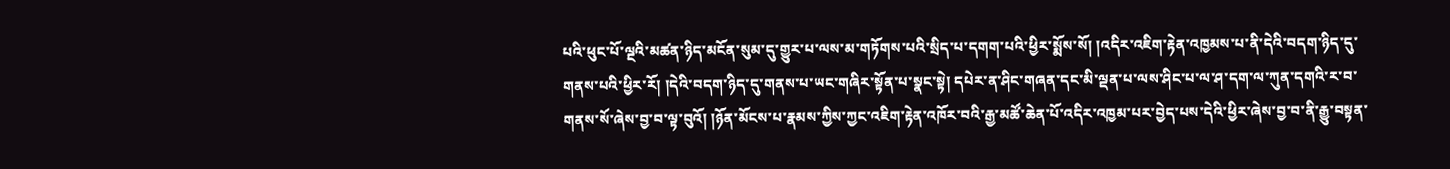པའི་ཕུང་པོ་ལྔའི་མཚན་ཉིད་མངོན་སུམ་དུ་གྱུར་པ་ལས་མ་གཏོགས་པའི་སྲིད་པ་དགག་པའི་ཕྱིར་སྨོས་སོ། །འདིར་འཇིག་རྟེན་འཁྱམས་པ་ནི་དེའི་བདག་ཉིད་དུ་གནས་པའི་ཕྱིར་རོ། །དེའི་བདག་ཉིད་དུ་གནས་པ་ཡང་གཞིར་སྟོན་པ་སྣང་སྟེ། དཔེར་ན་ཤིང་གཞན་དང་མི་ལྡན་པ་ལས་ཤིང་པ་ལ་ཤ་དག་ལ་ཀུན་དགའི་ར་བ་གནས་སོ་ཞེས་བྱ་བ་ལྟ་བུའོ། །ཉོན་མོངས་པ་རྣམས་ཀྱིས་ཀྱང་འཇིག་རྟེན་འཁོར་བའི་རྒྱ་མཚོ་ཆེན་པོ་འདིར་འཁྱམ་པར་བྱེད་པས་དེའི་ཕྱིར་ཞེས་བྱ་བ་ནི་རྒྱུ་བསྟན་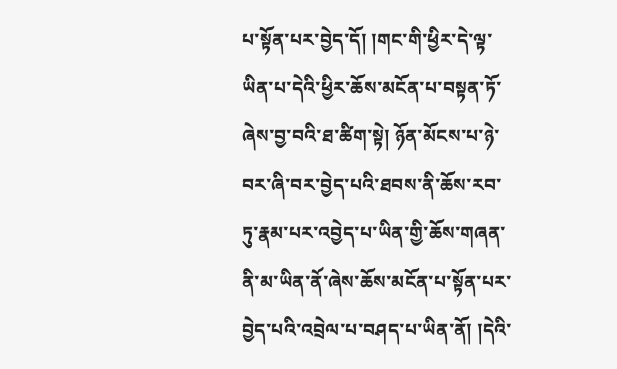པ་སྟོན་པར་བྱེད་དོ། །གང་གི་ཕྱིར་དེ་ལྟ་ཡིན་པ་དེའི་ཕྱིར་ཆོས་མངོན་པ་བསྟན་ཏོ་ཞེས་བྱ་བའི་ཐ་ཚིག་སྟེ། ཉོན་མོངས་པ་ཉེ་བར་ཞི་བར་བྱེད་པའི་ཐབས་ནི་ཆོས་རབ་ཏུ་རྣམ་པར་འབྱེད་པ་ཡིན་གྱི་ཆོས་གཞན་ནི་མ་ཡིན་ནོ་ཞེས་ཆོས་མངོན་པ་སྟོན་པར་བྱེད་པའི་འབྲེལ་པ་བཤད་པ་ཡིན་ནོ། །དེའི་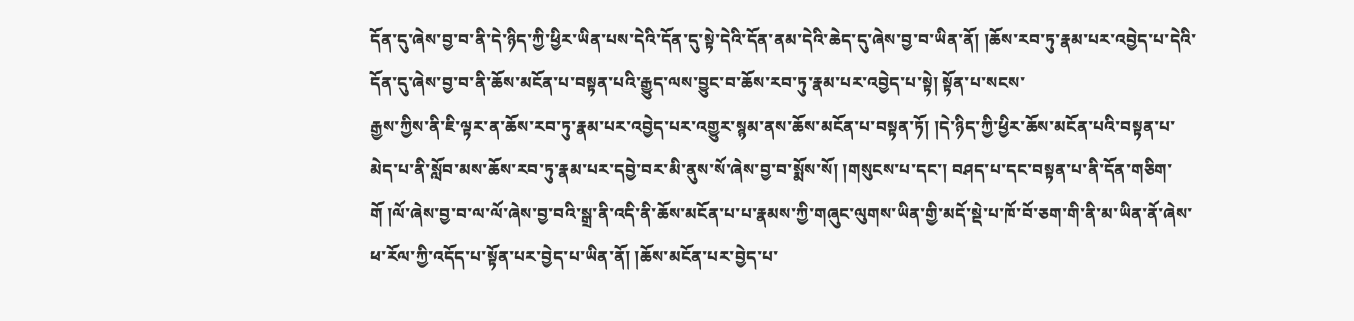དོན་དུ་ཞེས་བྱ་བ་ནི་དེ་ཉིད་ཀྱི་ཕྱིར་ཡིན་པས་དེའི་དོན་དུ་སྟེ་དེའི་དོན་ནམ་དེའི་ཆེད་དུ་ཞེས་བྱ་བ་ཡིན་ནོ། །ཆོས་རབ་ཏུ་རྣམ་པར་འབྱེད་པ་དེའི་དོན་དུ་ཞེས་བྱ་བ་ནི་ཆོས་མངོན་པ་བསྟན་པའི་རྒྱུད་ལས་བྱུང་བ་ཆོས་རབ་ཏུ་རྣམ་པར་འབྱེད་པ་སྟེ། སྟོན་པ་སངས་
རྒྱས་ཀྱིས་ནི་ཇི་ལྟར་ན་ཆོས་རབ་ཏུ་རྣམ་པར་འབྱེད་པར་འགྱུར་སྙམ་ནས་ཆོས་མངོན་པ་བསྟན་ཏོ། །དེ་ཉིད་ཀྱི་ཕྱིར་ཆོས་མངོན་པའི་བསྟན་པ་མེད་པ་ནི་སློབ་མས་ཆོས་རབ་ཏུ་རྣམ་པར་དབྱེ་བར་མི་ནུས་སོ་ཞེས་བྱ་བ་སྨོས་སོ། །གསུངས་པ་དང་། བཤད་པ་དང་བསྟན་པ་ནི་དོན་གཅིག་གོ །ལོ་ཞེས་བྱ་བ་ལ་ལོ་ཞེས་བྱ་བའི་སྒྲ་ནི་འདི་ནི་ཆོས་མངོན་པ་པ་རྣམས་ཀྱི་གཞུང་ལུགས་ཡིན་གྱི་མདོ་སྡེ་པ་ཁོ་བོ་ཅག་གི་ནི་མ་ཡིན་ནོ་ཞེས་ཕ་རོལ་ཀྱི་འདོད་པ་སྟོན་པར་བྱེད་པ་ཡིན་ནོ། །ཆོས་མངོན་པར་བྱེད་པ་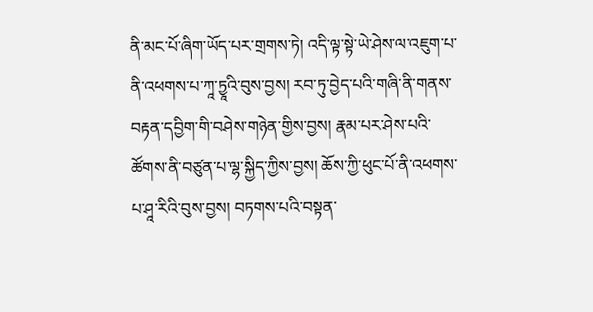ནི་མང་པོ་ཞིག་ཡོད་པར་གྲགས་ཏེ། འདི་ལྟ་སྟེ་ཡེ་ཤེས་ལ་འཇུག་པ་ནི་འཕགས་པ་ཀཱ་ཏྱཱའི་བུས་བྱས། རབ་ཏུ་བྱེད་པའི་གཞི་ནི་གནས་བརྟན་དབྱིག་གི་བཤེས་གཉེན་གྱིས་བྱས། རྣམ་པར་ཤེས་པའི་ཚོགས་ནི་བཙུན་པ་ལྷ་སྐྱིད་ཀྱིས་བྱས། ཆོས་ཀྱི་ཕུང་པོ་ནི་འཕགས་པ་ཤཱ་རིའི་བུས་བྱས། བཏགས་པའི་བསྟན་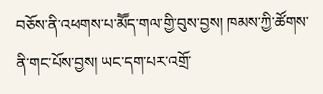བཅོས་ནི་འཕགས་པ་མཽད་གལ་གྱི་བུས་བྱས། ཁམས་ཀྱི་ཚོགས་ནི་གང་པོས་བྱས། ཡང་དག་པར་འགྲོ་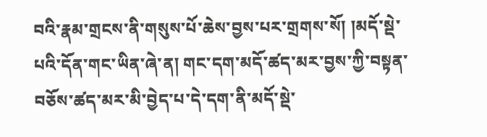བའི་རྣམ་གྲངས་ནི་གསུས་པོ་ཆེས་བྱས་པར་གྲགས་སོ། །མདོ་སྡེ་པའི་དོན་གང་ཡིན་ཞེ་ན། གང་དག་མདོ་ཚད་མར་བྱས་ཀྱི་བསྟན་བཅོས་ཚད་མར་མི་བྱེད་པ་དེ་དག་ནི་མདོ་སྡེ་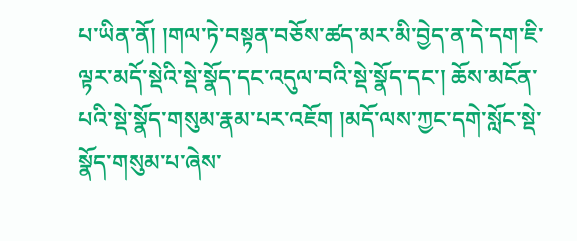པ་ཡིན་ནོ། །གལ་ཏེ་བསྟན་བཅོས་ཚད་མར་མི་བྱེད་ན་དེ་དག་ཇི་ལྟར་མདོ་སྡེའི་སྡེ་སྣོད་དང་འདུལ་བའི་སྡེ་སྣོད་དང་། ཆོས་མངོན་པའི་སྡེ་སྣོད་གསུམ་རྣམ་པར་འཇོག །མདོ་ལས་ཀྱང་དགེ་སློང་སྡེ་སྣོད་གསུམ་པ་ཞེས་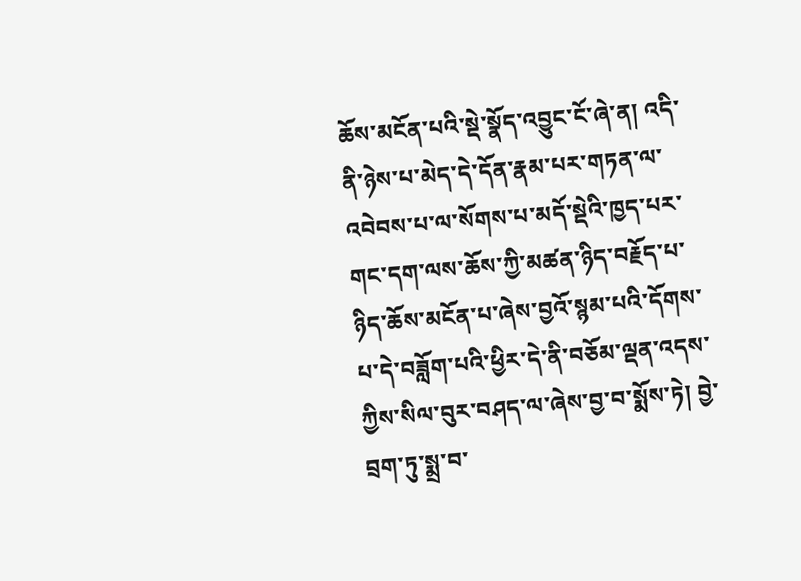ཆོས་མངོན་པའི་སྡེ་སྣོད་འབྱུང་ངོ་ཞེ་ན། འདི་ནི་ཉེས་པ་མེད་དེ་དོན་རྣམ་པར་གཏན་ལ་འབེབས་པ་ལ་སོགས་པ་མདོ་སྡེའི་ཁྱད་པར་གང་དག་ལས་ཆོས་ཀྱི་མཚན་ཉིད་བརྗོད་པ་ཉིད་ཆོས་མངོན་པ་ཞེས་བྱའོ་སྙམ་པའི་དོགས་པ་དེ་བཟློག་པའི་ཕྱིར་དེ་ནི་བཅོམ་ལྡན་འདས་ཀྱིས་སིལ་བུར་བཤད་ལ་ཞེས་བྱ་བ་སྨོས་ཏེ། བྱེ་བྲག་ཏུ་སྨྲ་བ་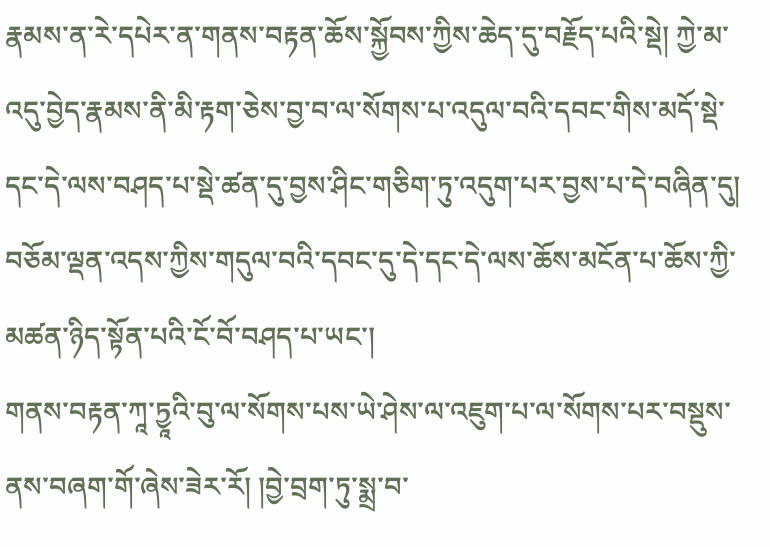རྣམས་ན་རེ་དཔེར་ན་གནས་བརྟན་ཆོས་སྐྱོབས་ཀྱིས་ཆེད་དུ་བརྗོད་པའི་སྡེ། ཀྱེ་མ་འདུ་བྱེད་རྣམས་ནི་མི་རྟག་ཅེས་བྱ་བ་ལ་སོགས་པ་འདུལ་བའི་དབང་གིས་མདོ་སྡེ་དང་དེ་ལས་བཤད་པ་སྡེ་ཚན་དུ་བྱས་ཤིང་གཅིག་ཏུ་འདུག་པར་བྱས་པ་དེ་བཞིན་དུ། བཅོམ་ལྡན་འདས་ཀྱིས་གདུལ་བའི་དབང་དུ་དེ་དང་དེ་ལས་ཆོས་མངོན་པ་ཆོས་ཀྱི་མཚན་ཉིད་སྟོན་པའི་ངོ་བོ་བཤད་པ་ཡང་།
གནས་བརྟན་ཀཱ་ཏྱཱའི་བུ་ལ་སོགས་པས་ཡེ་ཤེས་ལ་འཇུག་པ་ལ་སོགས་པར་བསྡུས་ནས་བཞག་གོ་ཞེས་ཟེར་རོ། །བྱེ་བྲག་ཏུ་སྨྲ་བ་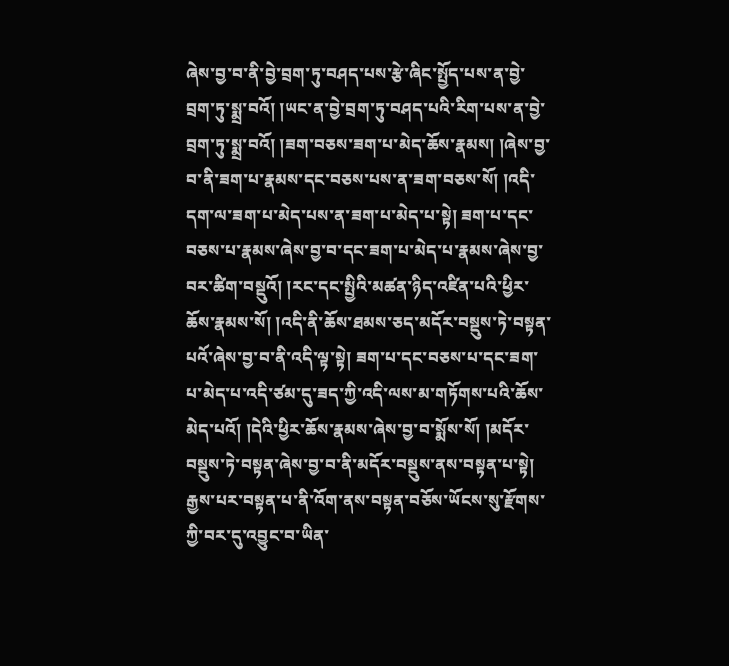ཞེས་བྱ་བ་ནི་བྱེ་བྲག་ཏུ་བཤད་པས་རྩེ་ཞིང་སྤྱོད་པས་ན་བྱེ་བྲག་ཏུ་སྨྲ་བའོ། །ཡང་ན་བྱེ་བྲག་ཏུ་བཤད་པའི་རིག་པས་ན་བྱེ་བྲག་ཏུ་སྨྲ་བའོ། །ཟག་བཅས་ཟག་པ་མེད་ཆོས་རྣམས། །ཞེས་བྱ་བ་ནི་ཟག་པ་རྣམས་དང་བཅས་པས་ན་ཟག་བཅས་སོ། །འདི་དག་ལ་ཟག་པ་མེད་པས་ན་ཟག་པ་མེད་པ་སྟེ། ཟག་པ་དང་བཅས་པ་རྣམས་ཞེས་བྱ་བ་དང་ཟག་པ་མེད་པ་རྣམས་ཞེས་བྱ་བར་ཚིག་བསྡུའོ། །རང་དང་སྤྱིའི་མཚན་ཉིད་འཛིན་པའི་ཕྱིར་ཆོས་རྣམས་སོ། །འདི་ནི་ཆོས་ཐམས་ཅད་མདོར་བསྡུས་ཏེ་བསྟན་པའོ་ཞེས་བྱ་བ་ནི་འདི་ལྟ་སྟེ། ཟག་པ་དང་བཅས་པ་དང་ཟག་པ་མེད་པ་འདི་ཙམ་དུ་ཟད་ཀྱི་འདི་ལས་མ་གཏོགས་པའི་ཆོས་མེད་པའོ། །དེའི་ཕྱིར་ཆོས་རྣམས་ཞེས་བྱ་བ་སྨོས་སོ། །མདོར་བསྡུས་ཏེ་བསྟན་ཞེས་བྱ་བ་ནི་མདོར་བསྡུས་ནས་བསྟན་པ་སྟེ། རྒྱས་པར་བསྟན་པ་ནི་འོག་ནས་བསྟན་བཅོས་ཡོངས་སུ་རྫོགས་ཀྱི་བར་དུ་འབྱུང་བ་ཡིན་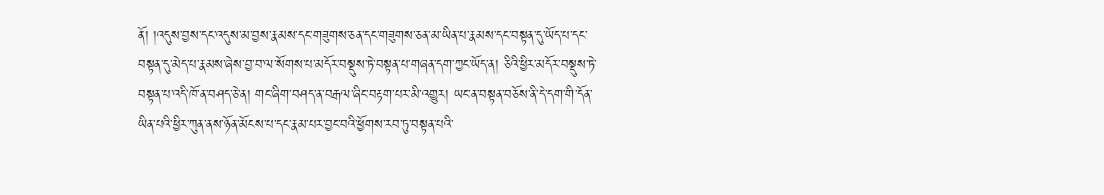ནོ། །འདུས་བྱས་དང་འདུས་མ་བྱས་རྣམས་དང་གཟུགས་ཅན་དང་གཟུགས་ཅན་མ་ཡིན་པ་རྣམས་དང་བསྟན་དུ་ཡོད་པ་དང་བསྟན་དུ་མེད་པ་རྣམས་ཞེས་བྱ་བ་ལ་སོགས་པ་མདོར་བསྡུས་ཏེ་བསྟན་པ་གཞན་དག་ཀྱང་ཡོད་ན། ཅིའི་ཕྱིར་མདོར་བསྡུས་ཏེ་བསྟན་པ་འདི་ཁོ་ན་བཤད་ཅེ་ན། གང་ཞིག་བཤད་ན་བརྒལ་ཞིང་བརྟག་པར་མི་འགྱུར། ཡང་ན་བསྟན་བཅོས་ནི་དེ་དག་གི་དོན་ཡིན་པའི་ཕྱིར་ཀུན་ནས་ཉོན་མོངས་པ་དང་རྣམ་པར་བྱང་བའི་ཕྱོགས་རབ་ཏུ་བསྟན་པའི་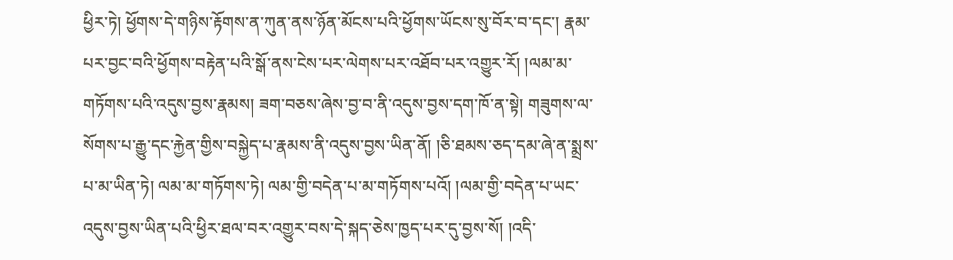ཕྱིར་ཏེ། ཕྱོགས་དེ་གཉིས་རྟོགས་ན་ཀུན་ནས་ཉོན་མོངས་པའི་ཕྱོགས་ཡོངས་སུ་བོར་བ་དང་། རྣམ་པར་བྱང་བའི་ཕྱོགས་བརྟེན་པའི་སྒོ་ནས་ངེས་པར་ལེགས་པར་འཐོབ་པར་འགྱུར་རོ། །ལམ་མ་གཏོགས་པའི་འདུས་བྱས་རྣམས། ཟག་བཅས་ཞེས་བྱ་བ་ནི་འདུས་བྱས་དག་ཁོ་ན་སྟེ། གཟུགས་ལ་སོགས་པ་རྒྱུ་དང་རྐྱེན་གྱིས་བསྐྱེད་པ་རྣམས་ནི་འདུས་བྱས་ཡིན་ནོ། །ཅི་ཐམས་ཅད་དམ་ཞེ་ན་སྨྲས་པ་མ་ཡིན་ཏེ། ལམ་མ་གཏོགས་ཏེ། ལམ་གྱི་བདེན་པ་མ་གཏོགས་པའོ། །ལམ་གྱི་བདེན་པ་ཡང་འདུས་བྱས་ཡིན་པའི་ཕྱིར་ཐལ་བར་འགྱུར་བས་དེ་སྐད་ཅེས་ཁྱད་པར་དུ་བྱས་སོ། །འདི་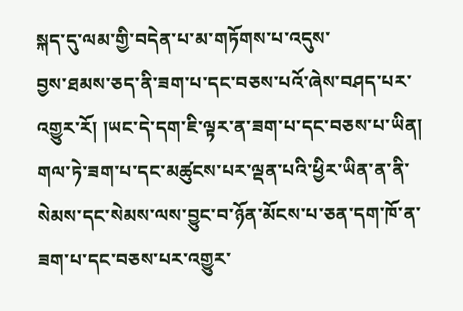སྐད་དུ་ལམ་གྱི་བདེན་པ་མ་གཏོགས་པ་འདུས་
བྱས་ཐམས་ཅད་ནི་ཟག་པ་དང་བཅས་པའོ་ཞེས་བཤད་པར་འགྱུར་རོ། །ཡང་དེ་དག་ཇི་ལྟར་ན་ཟག་པ་དང་བཅས་པ་ཡིན། གལ་ཏེ་ཟག་པ་དང་མཚུངས་པར་ལྡན་པའི་ཕྱིར་ཡིན་ན་ནི་སེམས་དང་སེམས་ལས་བྱུང་བ་ཉོན་མོངས་པ་ཅན་དག་ཁོ་ན་ཟག་པ་དང་བཅས་པར་འགྱུར་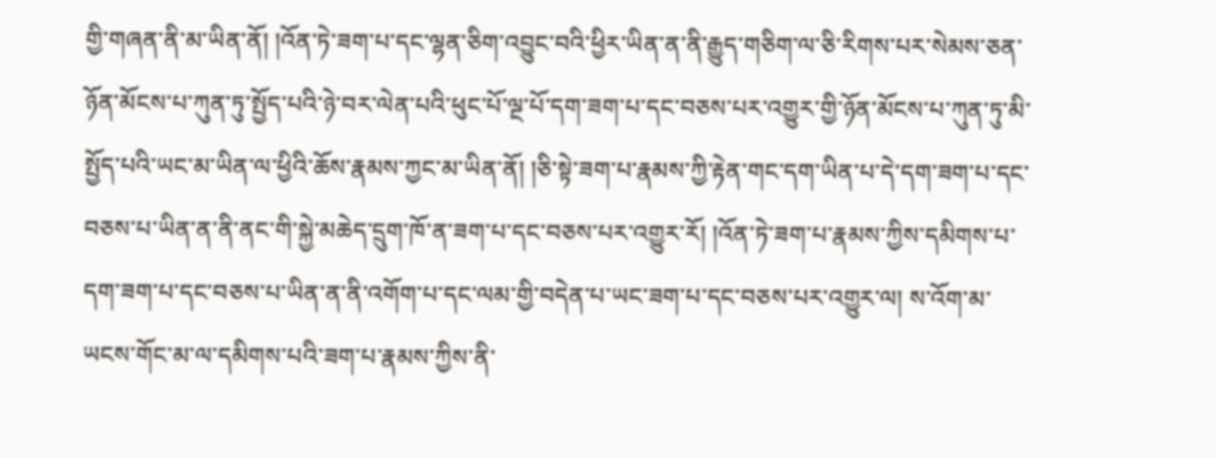གྱི་གཞན་ནི་མ་ཡིན་ནོ། །འོན་ཏེ་ཟག་པ་དང་ལྷན་ཅིག་འབྱུང་བའི་ཕྱིར་ཡིན་ན་ནི་རྒྱུད་གཅིག་ལ་ཅི་རིགས་པར་སེམས་ཅན་ཉོན་མོངས་པ་ཀུན་ཏུ་སྤྱོད་པའི་ཉེ་བར་ལེན་པའི་ཕུང་པོ་ལྔ་པོ་དག་ཟག་པ་དང་བཅས་པར་འགྱུར་གྱི་ཉོན་མོངས་པ་ཀུན་ཏུ་མི་སྤྱོད་པའི་ཡང་མ་ཡིན་ལ་ཕྱིའི་ཆོས་རྣམས་ཀྱང་མ་ཡིན་ནོ། །ཅི་སྟེ་ཟག་པ་རྣམས་ཀྱི་རྟེན་གང་དག་ཡིན་པ་དེ་དག་ཟག་པ་དང་བཅས་པ་ཡིན་ན་ནི་ནང་གི་སྐྱེ་མཆེད་དྲུག་ཁོ་ན་ཟག་པ་དང་བཅས་པར་འགྱུར་རོ། །འོན་ཏེ་ཟག་པ་རྣམས་ཀྱིས་དམིགས་པ་དག་ཟག་པ་དང་བཅས་པ་ཡིན་ན་ནི་འགོག་པ་དང་ལམ་གྱི་བདེན་པ་ཡང་ཟག་པ་དང་བཅས་པར་འགྱུར་ལ། ས་འོག་མ་ཡངས་གོང་མ་ལ་དམིགས་པའི་ཟག་པ་རྣམས་ཀྱིས་ནི་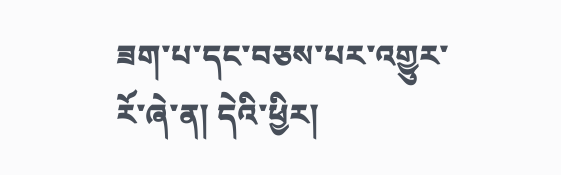ཟག་པ་དང་བཅས་པར་འགྱུར་རོ་ཞེ་ན། དེའི་ཕྱིར།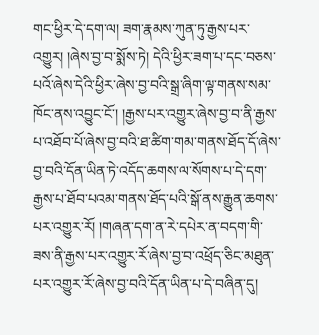གང་ཕྱིར་དེ་དག་ལ། ཟག་རྣམས་ཀུན་ཏུ་རྒྱས་པར་འགྱུར། །ཞེས་བྱ་བ་སྨོས་ཏེ། དེའི་ཕྱིར་ཟག་པ་དང་བཅས་པའོ་ཞེས་དེའི་ཕྱིར་ཞེས་བྱ་བའི་སྒྲ་ཞིག་ལྟ་གནས་སམ་ཁོང་ནས་འབྱུང་ངོ་། །རྒྱས་པར་འགྱུར་ཞེས་བྱ་བ་ནི་རྒྱས་པ་འཐོབ་པོ་ཞེས་བྱ་བའི་ཐ་ཚིག་གམ་གནས་ཐོད་དོ་ཞེས་བྱ་བའི་དོན་ཡིན་ཏེ་འདོད་ཆགས་ལ་སོགས་པ་དེ་དག་རྒྱས་པ་ཐོབ་པའམ་གནས་ཐོད་པའི་སྒོ་ནས་རྒྱུན་ཆགས་པར་འགྱུར་རོ། །གཞན་དག་ན་རེ་དཔེར་ན་བདག་གི་ཟས་ནི་རྒྱས་པར་འགྱུར་རོ་ཞེས་བྱ་བ་འཕྲོད་ཅིང་མཐུན་པར་འགྱུར་རོ་ཞེས་བྱ་བའི་དོན་ཡིན་པ་དེ་བཞིན་དུ།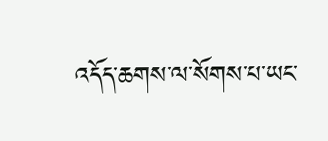འདོད་ཆགས་ལ་སོགས་པ་ཡང་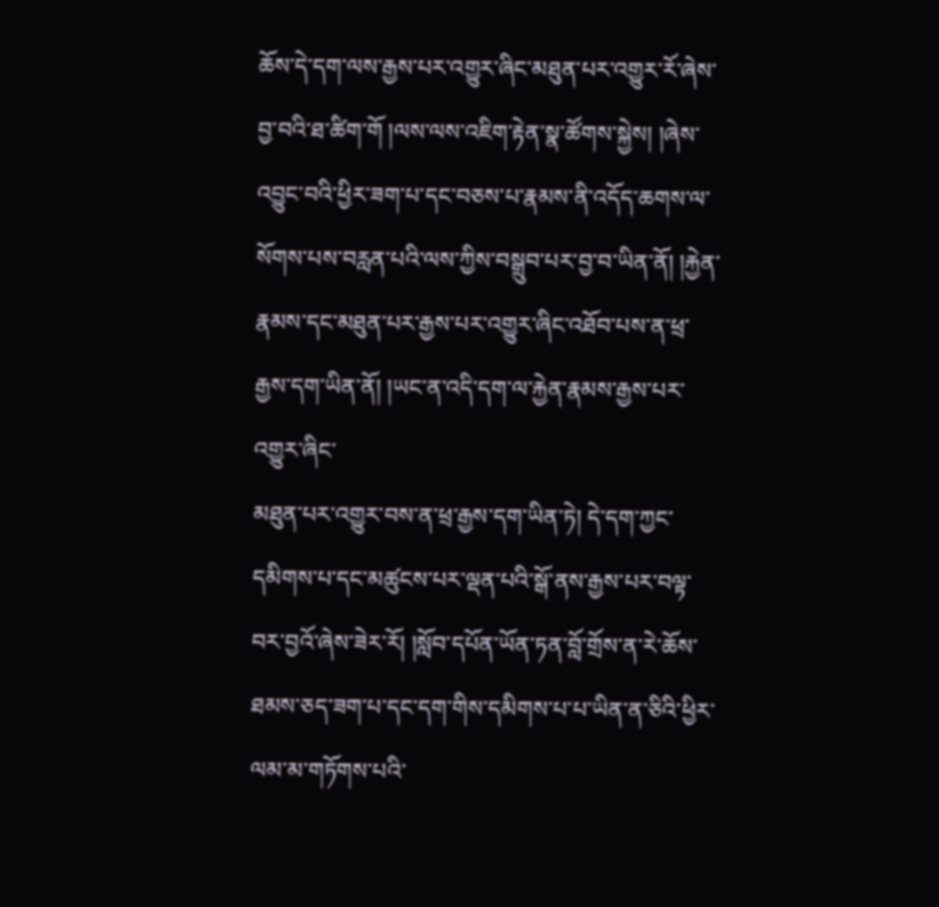ཆོས་དེ་དག་ལས་རྒྱས་པར་འགྱུར་ཞིང་མཐུན་པར་འགྱུར་རོ་ཞེས་བྱ་བའི་ཐ་ཚིག་གོ །ལས་ལས་འཇིག་རྟེན་སྣ་ཚོགས་སྐྱེས། །ཞེས་འབྱུང་བའི་ཕྱིར་ཟག་པ་དང་བཅས་པ་རྣམས་ནི་འདོད་ཆགས་ལ་སོགས་པས་བརླན་པའི་ལས་ཀྱིས་བསྒྲུབ་པར་བྱ་བ་ཡིན་ནོ། །རྐྱེན་རྣམས་དང་མཐུན་པར་རྒྱས་པར་འགྱུར་ཞིང་འཐོབ་པས་ན་ཕྲ་རྒྱས་དག་ཡིན་ནོ། །ཡང་ན་འདི་དག་ལ་རྐྱེན་རྣམས་རྒྱས་པར་འགྱུར་ཞིང་
མཐུན་པར་འགྱུར་བས་ན་ཕྲ་རྒྱས་དག་ཡིན་ཏེ། དེ་དག་ཀྱང་དམིགས་པ་དང་མཚུངས་པར་ལྡན་པའི་སྒོ་ནས་རྒྱས་པར་བལྟ་བར་བྱའོ་ཞེས་ཟེར་རོ། །སློབ་དཔོན་ཡོན་ཏན་བློ་གྲོས་ན་རེ་ཆོས་ཐམས་ཅད་ཟག་པ་དང་དག་གིས་དམིགས་པ་པ་ཡིན་ན་ཅིའི་ཕྱིར་ལམ་མ་གཏོགས་པའི་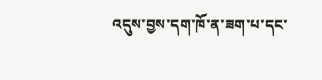འདུས་བྱས་དག་ཁོ་ན་ཟག་པ་དང་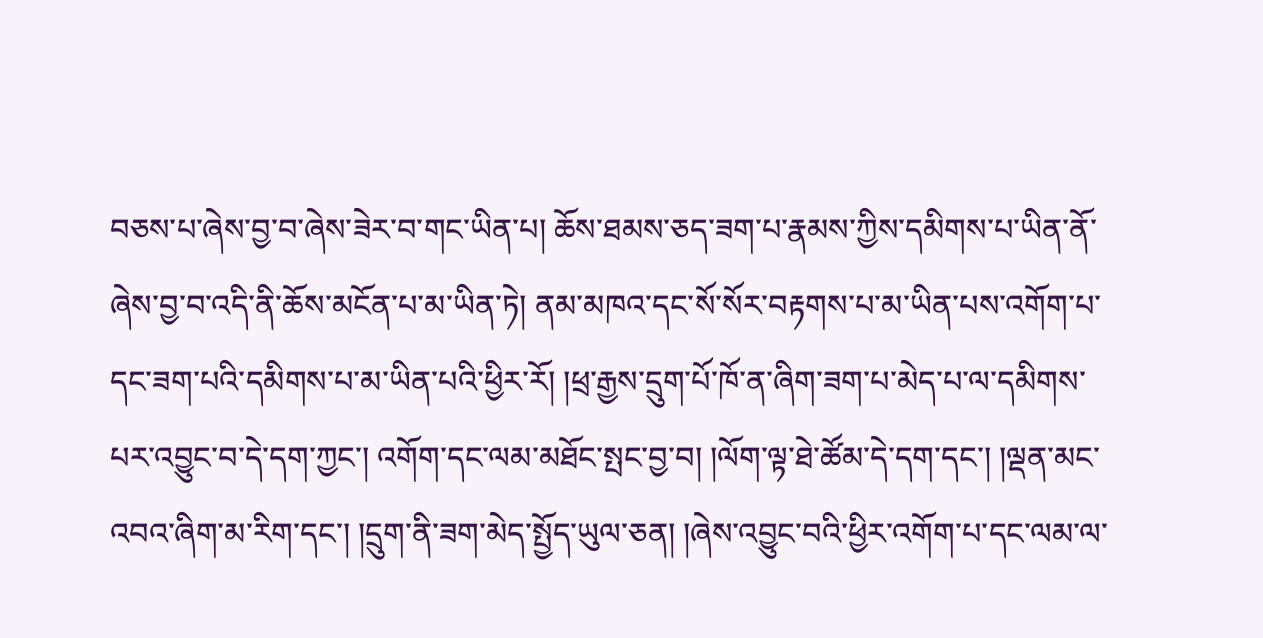བཅས་པ་ཞེས་བྱ་བ་ཞེས་ཟེར་བ་གང་ཡིན་པ། ཆོས་ཐམས་ཅད་ཟག་པ་རྣམས་ཀྱིས་དམིགས་པ་ཡིན་ནོ་ཞེས་བྱ་བ་འདི་ནི་ཆོས་མངོན་པ་མ་ཡིན་ཏེ། ནམ་མཁའ་དང་སོ་སོར་བརྟགས་པ་མ་ཡིན་པས་འགོག་པ་དང་ཟག་པའི་དམིགས་པ་མ་ཡིན་པའི་ཕྱིར་རོ། །ཕྲ་རྒྱས་དྲུག་པོ་ཁོ་ན་ཞིག་ཟག་པ་མེད་པ་ལ་དམིགས་པར་འབྱུང་བ་དེ་དག་ཀྱང་། འགོག་དང་ལམ་མཐོང་སྤང་བྱ་བ། །ལོག་ལྟ་ཐེ་ཚོམ་དེ་དག་དང་། །ལྡན་མང་འབའ་ཞིག་མ་རིག་དང་། །དྲུག་ནི་ཟག་མེད་སྤྱོད་ཡུལ་ཅན། །ཞེས་འབྱུང་བའི་ཕྱིར་འགོག་པ་དང་ལམ་ལ་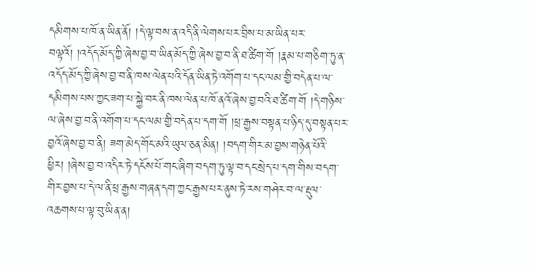དམིགས་པ་ཁོ་ན་ཡིན་ནོ། །དེ་ལྟ་བས་ན་འདི་ནི་ལེགས་པར་བྲིས་པ་མ་ཡིན་པར་བལྟའོ། །འདོད་མོད་ཀྱི་ཞེས་བྱ་བ་ཡིན་མོད་ཀྱི་ཞེས་བྱ་བ་ནི་ཐ་ཚིག་གོ །རྣམ་པ་གཅིག་ཏུ་ན་འདོད་མོད་ཀྱི་ཞེས་བྱ་བ་ནི་ཁས་ལེན་པའི་དོན་ཡིན་ཏེ་འགོག་པ་དང་ལམ་གྱི་བདེན་པ་ལ་དམིགས་པས་ཀྱང་ཟག་པ་སྐྱེ་བར་ནི་ཁས་ལེན་པ་ཁོ་ནའོ་ཞེས་བྱ་བའི་ཐ་ཚིག་གོ །དེ་གཉིས་ལ་ཞེས་བྱ་བ་ནི་འགོག་པ་དང་ལམ་གྱི་བདེན་པ་དག་གོ །ཕྲ་རྒྱས་བསྟན་པ་ཉིད་དུ་བསྟན་པར་བྱའོ་ཞེས་བྱ་བ་ནི། ཟག་མེད་གོང་མའི་ཡུལ་ཅན་མིན། །བདག་གིར་མ་བྱས་གཉེན་པོའི་ཕྱིར། །ཞེས་བྱ་བ་འདིར་ཏེ་དངོས་པོ་གང་ཞིག་བདག་ཏུ་ལྟ་བ་དང་སྲེད་པ་དག་གིས་བདག་གིར་བྱས་པ་དེ་ལ་ནི་ཕྲ་རྒྱས་གཞན་དག་ཀྱང་རྒྱས་པར་ནུས་ཏེ་རས་གཤེར་བ་ལ་རྡུལ་འཆགས་པ་ལྟ་བུ་ཡིན་ན།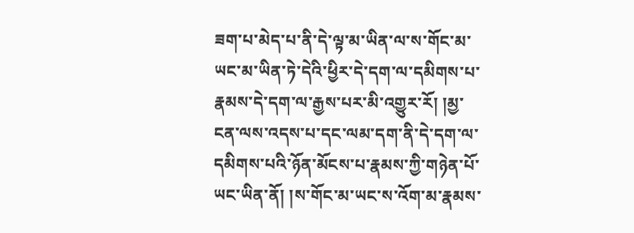ཟག་པ་མེད་པ་ནི་དེ་ལྟ་མ་ཡིན་ལ་ས་གོང་མ་ཡང་མ་ཡིན་ཏེ་དེའི་ཕྱིར་དེ་དག་ལ་དམིགས་པ་རྣམས་དེ་དག་ལ་རྒྱས་པར་མི་འགྱུར་རོ། །མྱ་ངན་ལས་འདས་པ་དང་ལམ་དག་ནི་དེ་དག་ལ་དམིགས་པའི་ཉོན་མོངས་པ་རྣམས་ཀྱི་གཉེན་པོ་ཡང་ཡིན་ནོ། །ས་གོང་མ་ཡང་ས་འོག་མ་རྣམས་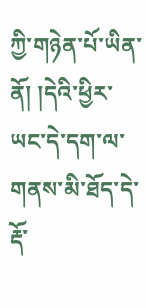ཀྱི་གཉེན་པོ་ཡིན་ནོ། །དེའི་ཕྱིར་ཡང་དེ་དག་ལ་གནས་མི་ཐོད་དེ་རྡོ་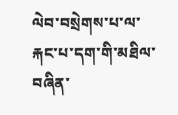ལེབ་བསྲེགས་པ་ལ་རྐང་པ་དག་གི་མཐིལ་བཞིན་